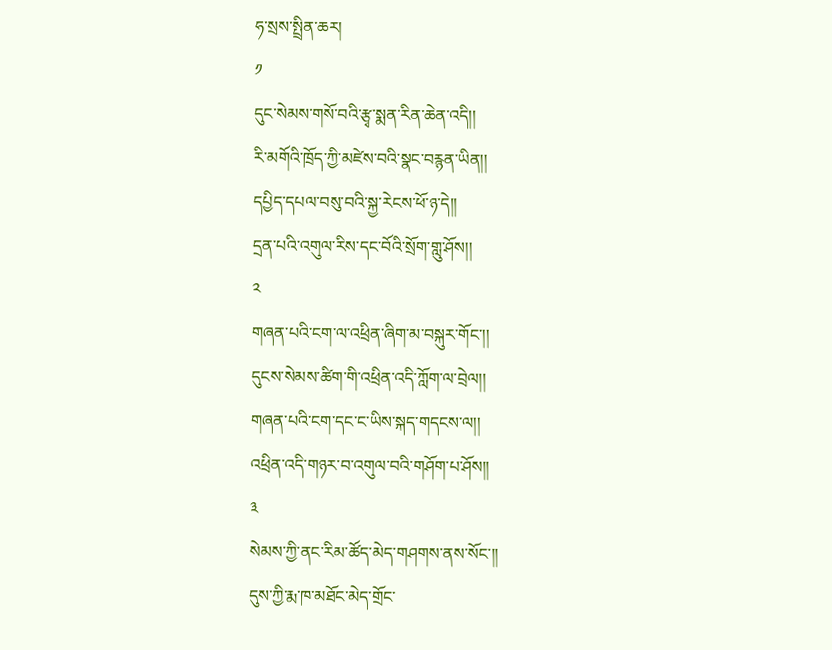ཧ་སྲས་སྤྲིན་ཆར།
༡
དུང་སེམས་གསོ་བའི་རྩྭ་སྨན་རིན་ཆེན་འདི།།
རི་མགོའི་ཁྲོད་ཀྱི་མཛེས་བའི་སྣང་བརྙན་ཡིན།།
དཔྱིད་དཔལ་བསུ་བའི་སྐྱ་རེངས་ཕོ་ཉ་དེ།།
དྲན་པའི་འགུལ་རིས་དང་བོའི་སྲོག་གླུ་ཤོས།།
༢
གཞན་པའི་ངག་ལ་འཕྲིན་ཞིག་མ་བསྐུར་གོང་།།
དུངས་སེམས་ཚིག་གི་འཕྲིན་འདི་ཀློག་ལ་བྲེལ།།
གཞན་པའི་ངག་དང་ང་ཡིས་སྐད་གདངས་ལ།།
འཕྲིན་འདི་གཉར་བ་འགུལ་བའི་གཤོག་པ་ཤོས།།
༣
སེམས་ཀྱི་ནང་རིམ་ཚོད་མེད་གཤགས་ནས་སོང་།།
དུས་ཀྱི་རྨ་ཁ་མཐོང་མེད་གྲོང་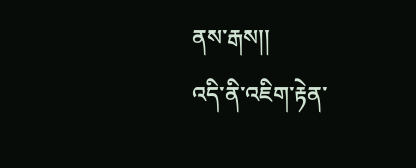ནས་རྒས།།
འདི་ནི་འཇིག་རྟེན་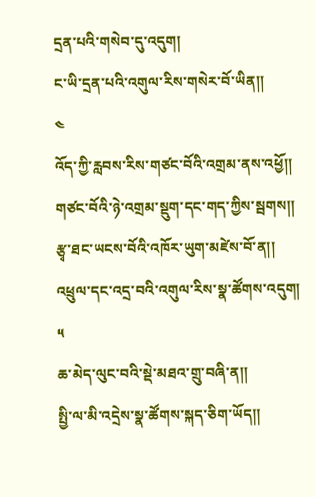དྲན་པའི་གསེབ་དུ་འདུག།
ང་ཡི་དྲན་པའི་འགུལ་རིས་གསེར་བོ་ཡིན།།
༤
འོད་ཀྱི་རླབས་རིས་གཙང་བོའི་འགྲམ་ནས་འཕྱོ།།
གཙང་བོའི་ཉེ་འགྲམ་སྡུག་དང་གད་ཀྱིས་སྦགས།།
རྩྭ་ཐང་ཡངས་བོའི་འཁོར་ཡུག་མཛེས་བོ་ན།།
འཕྲུལ་དང་འདྲ་བའི་འགུལ་རིས་སྣ་ཚོགས་འདུག།
༥
ཆ་མེད་ལུང་བའི་སྡེ་མཐའ་གྲུ་བཞི་ན།།
སྤྱི་ལ་མི་འདྲེས་སྣ་ཚོགས་སྐད་ཅིག་ཡོད།།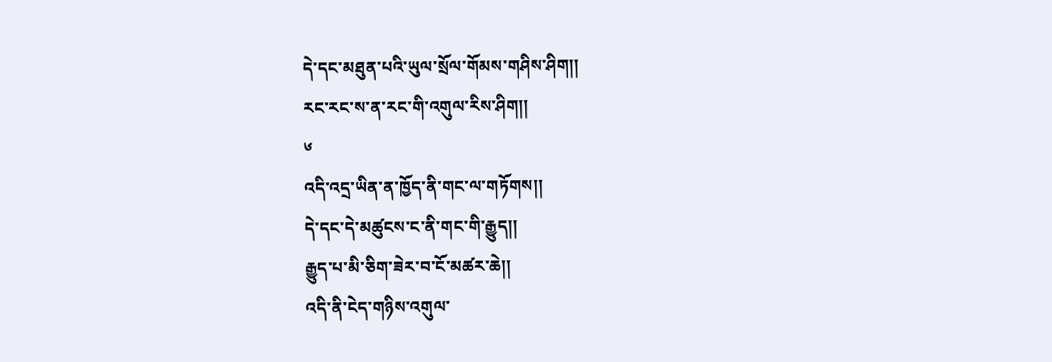དེ་དང་མཐུན་པའི་ཡུལ་སྲོལ་གོམས་གཤིས་ཤིག།།
རང་རང་ས་ན་རང་གི་འགུལ་རིས་ཤིག།།
༦
འདི་འདྲ་ཡིན་ན་ཁྱོད་ནི་གང་ལ་གཏོགས།།
དེ་དང་དེ་མཚུངས་ང་ནི་གང་གི་རྒྱུད།།
རྒྱུད་པ་མི་ཅིག་ཟེར་བ་ངོ་མཚར་ཆེ།།
འདི་ནི་ངེད་གཉིས་འགུལ་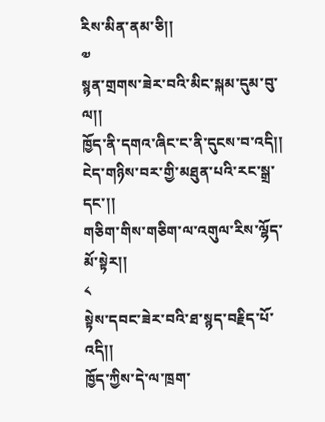རིས་མིན་ནམ་ཅི།།
༧
སྙན་གྲགས་ཟེར་བའི་མིང་སྐམ་དུམ་བུ་ལ།།
ཁྱོད་ནི་དགའ་ཞིང་ང་ནི་དུངས་བ་འདི།།
ངེད་གཉིས་བར་གྱི་མཐུན་པའི་རང་སྒྲ་དང་།།
གཅིག་གིས་གཅིག་ལ་འགུལ་རིས་ལྷོད་མོ་སྟེར།།
༨
སྟེས་དབང་ཟེར་བའི་ཐ་སྙད་བརྗིད་པོ་འདི།།
ཁྱོད་ཀྱིས་དེ་ལ་ཁྲག་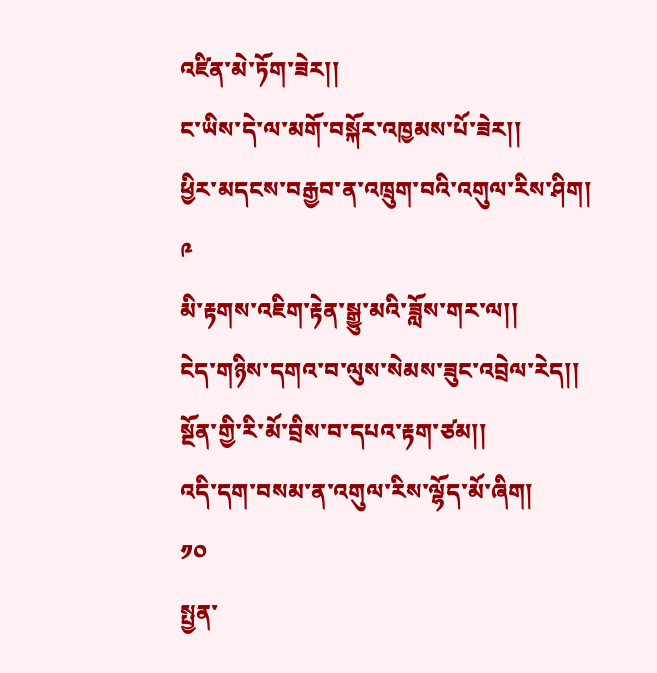འཛིན་མེ་ཏོག་ཟེར།།
ང་ཡིས་དེ་ལ་མགོ་བསྐོར་འཁྱམས་པོ་ཟེར།།
ཕྱིར་མདངས་བརྒྱབ་ན་འཁྲུག་བའི་འགུལ་རིས་ཤིག།
༩
མི་རྟགས་འཇིག་རྟེན་སྒྱུ་མའི་ཟློས་གར་ལ།།
ངེད་གཉིས་དགའ་བ་ལུས་སེམས་ཟུང་འབྲེལ་རེད།།
སྔོན་གྱི་རི་མོ་བྲིས་བ་དཔའ་རྟག་ཙམ།།
འདི་དག་བསམ་ན་འགུལ་རིས་ལྷོད་མོ་ཞིག།
༡༠
སྤྱན་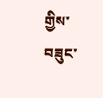གྱིས་བཟུང་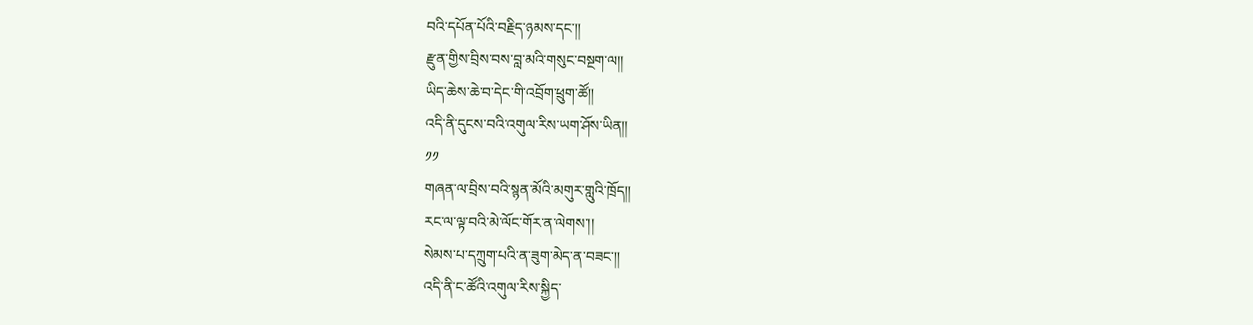བའི་དཔོན་པོའི་བརྗིད་ཉམས་དང་།།
རྫུན་གྱིས་བྲིས་བས་བླ་མའི་གསུང་བསྔག་ལ།།
ཡིད་ཆེས་ཆེ་བ་དེང་གི་འབྲོག་ཕྲུག་ཚོ།།
འདི་ནི་དུངས་བའི་འགུལ་རིས་ཡག་ཤོས་ཡིན།།
༡༡
གཞན་ལ་བྲིས་བའི་སྙན་མོའི་མགུར་གླུའི་ཁྲོད།།
རང་ལ་ལྟ་བའི་མེ་ལོང་གོར་ན་ལེགས་།།
སེམས་པ་དཀྲུག་པའི་ན་ཟུག་མེད་ན་བཟང་།།
འདི་ནི་ང་ཚོའི་འགུལ་རིས་སྐྱིད་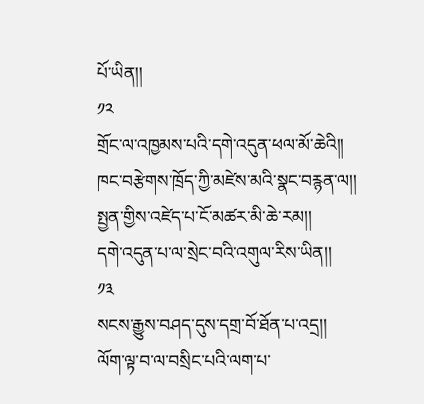པོ་ཡིན།།
༡༢
གྲོང་ལ་འཁྱམས་པའི་དགེ་འདུན་ཕལ་མོ་ཆེའི།།
ཁང་བརྩེགས་ཁྲོད་ཀྱི་མཛེས་མའི་སྣང་བརྙན་ལ།།
སྤྱན་གྱིས་འཛེད་པ་ངོ་མཚར་མི་ཆེ་རམ།།
དགེ་འདུན་པ་ལ་སྲེང་བའི་འགུལ་རིས་ཡིན།།
༡༣
སངས་རྒྱུས་བཤད་དུས་དགྲ་བོ་ཐོན་པ་འདྲ།།
ལོག་ལྟ་བ་ལ་བསྲིང་པའི་ལག་པ་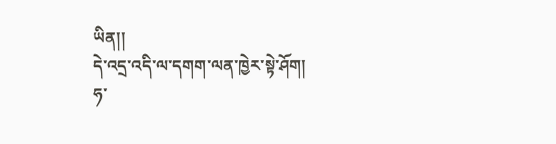ཡིན།།
དེ་འདྲ་འདི་ལ་དགག་ལན་ཁྱེར་སྟེ་ཤོག།
ཧ་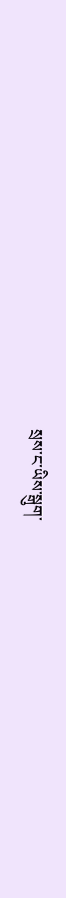སྲས་ང་ཡིས་སྒུག་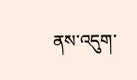ནས་འདུག་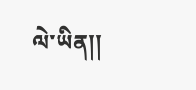ལེ་ཡིན།།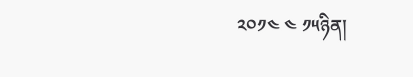༢༠༡༤ ༤ ༡༥ཉིན།